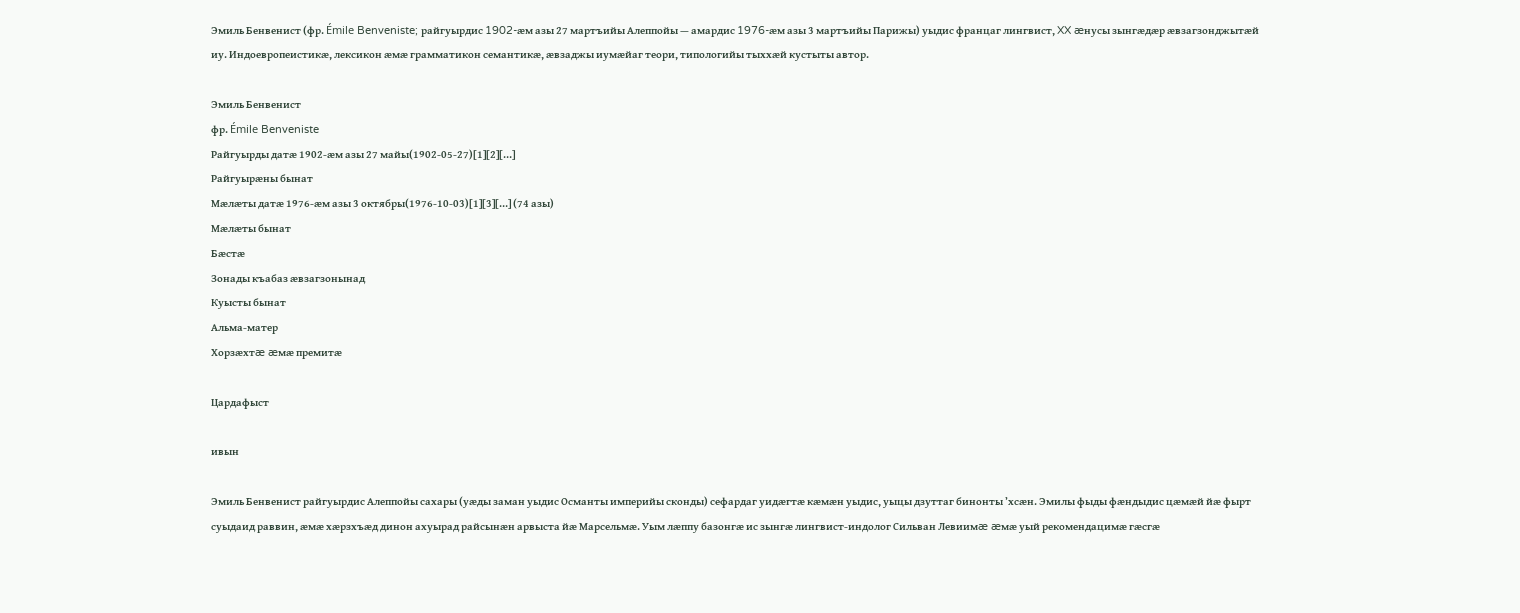Эмиль Бенвенист (фр. Émile Benveniste; райгуырдис 1902-æм азы 27 мартъийы Алеппойы — амардис 1976-æм азы 3 мартъийы Парижы) уыдис францаг лингвист, XX æнусы зынгæдæр æвзагзонджытæй иу. Индоевропеистикæ, лексикон æмæ грамматикон семантикæ, æвзаджы иумæйаг теори, типологийы тыххæй кустыты автор.

Эмиль Бенвенист
фр. Émile Benveniste
Райгуырды датæ 1902-æм азы 27 майы(1902-05-27)[1][2][…]
Райгуырæны бынат
Мæлæты датæ 1976-æм азы 3 октябры(1976-10-03)[1][3][…] (74 азы)
Мæлæты бынат
Бæстæ
Зонады къабаз æвзагзонынад
Куысты бынат
Альма-матер
Хорзæхтæ æмæ премитæ

Цардафыст

ивын

Эмиль Бенвенист райгуырдис Алеппойы сахары (уæды заман уыдис Османты империйы сконды) сефардаг уидæгтæ кæмæн уыдис, уыцы дзуттаг бинонты ’хсæн. Эмилы фыды фæндыдис цæмæй йæ фырт суыдаид раввин, æмæ хæрзхъæд динон ахуырад райсынæн арвыста йæ Марсельмæ. Уым лæппу базонгæ ис зынгæ лингвист-индолог Сильван Левиимæ æмæ уый рекомендацимæ гæсгæ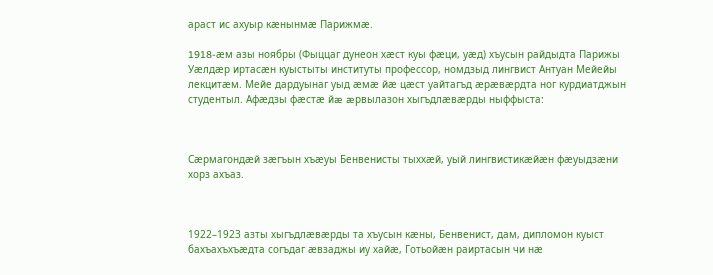араст ис ахуыр кæнынмæ Парижмæ.

1918-æм азы ноябры (Фыццаг дунеон хæст куы фæци, уæд) хъусын райдыдта Парижы Уæлдæр иртасæн куыстыты институты профессор, номдзыд лингвист Антуан Мейейы лекцитæм. Мейе дардуынаг уыд æмæ йæ цæст уайтагъд æрæвæрдта ног курдиатджын студентыл. Афæдзы фæстæ йæ æрвылазон хыгъдлæвæрды ныффыста:



Сæрмагондæй зæгъын хъæуы Бенвенисты тыххæй, уый лингвистикæйæн фæуыдзæни хорз ахъаз.



1922–1923 азты хыгъдлæвæрды та хъусын кæны, Бенвенист, дам, дипломон куыст бахъахъхъæдта согъдаг æвзаджы иу хайæ, Готьойæн раиртасын чи нæ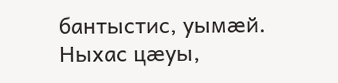бантыстис, уымæй. Ныхас цæуы,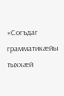«Согъдаг грамматикæйы тыххæй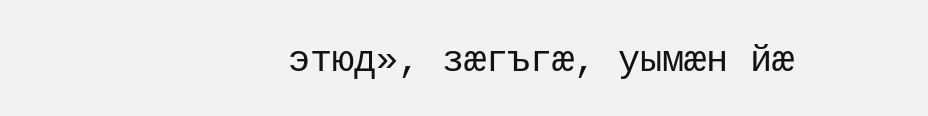этюд», зæгъгæ, уымæн йæ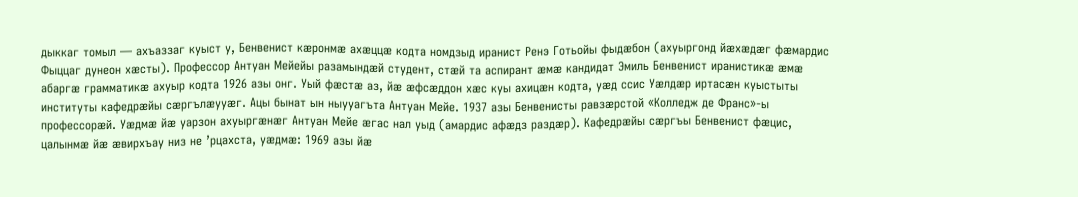дыккаг томыл — ахъаззаг куыст у, Бенвенист кæронмæ ахæццæ кодта номдзыд иранист Ренэ Готьойы фыдæбон (ахуыргонд йæхæдæг фæмардис Фыццаг дунеон хæсты). Профессор Антуан Мейейы разамындæй студент, стæй та аспирант æмæ кандидат Эмиль Бенвенист иранистикæ æмæ абаргæ грамматикæ ахуыр кодта 1926 азы онг. Уый фæстæ аз, йæ æфсæддон хæс куы ахицæн кодта, уæд ссис Уæлдæр иртасæн куыстыты институты кафедрæйы сæргълæууæг. Ацы бынат ын ныууагъта Антуан Мейе. 1937 азы Бенвенисты равзæрстой «Колледж де Франс»-ы профессорæй. Уæдмæ йæ уарзон ахуыргæнæг Антуан Мейе æгас нал уыд (амардис афæдз раздæр). Кафедрæйы сæргъы Бенвенист фæцис, цалынмæ йæ æвирхъау низ не ’рцахста, уæдмæ: 1969 азы йæ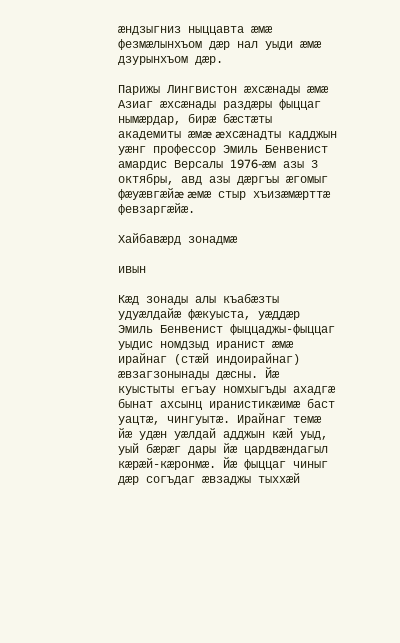æндзыгниз ныццавта æмæ фезмæлынхъом дæр нал уыди æмæ дзурынхъом дæр.

Парижы Лингвистон æхсæнады æмæ Азиаг æхсæнады раздæры фыццаг нымæрдар, бирæ бæстæты академиты æмæ æхсæнадты кадджын уæнг профессор Эмиль Бенвенист амардис Версалы 1976-æм азы 3 октябры, авд азы дæргъы æгомыг фæуæвгæйæ æмæ стыр хъизæмæрттæ февзаргæйæ.

Хайбавæрд зонадмæ

ивын

Кæд зонады алы къабæзты удуæлдайæ фæкуыста, уæддæр Эмиль Бенвенист фыццаджы-фыццаг уыдис номдзыд иранист æмæ ирайнаг (стæй индоирайнаг) æвзагзонынады дæсны. Йæ куыстыты егъау номхыгъды ахадгæ бынат ахсынц иранистикæимæ баст уацтæ, чингуытæ. Ирайнаг темæ йæ удæн уæлдай адджын кæй уыд, уый бæрæг дары йæ цардвæндагыл кæрæй-кæронмæ. Йæ фыццаг чиныг дæр согъдаг æвзаджы тыххæй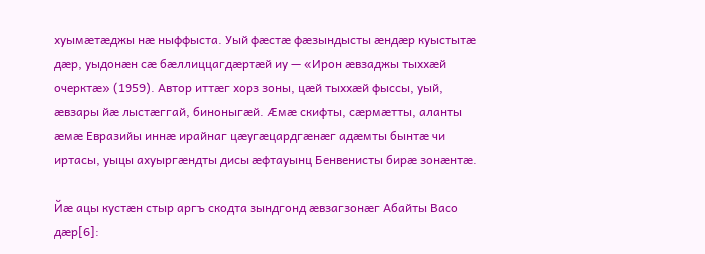хуымæтæджы нæ ныффыста. Уый фæстæ фæзындысты æндæр куыстытæ дæр, уыдонæн сæ бæллиццагдæртæй иу — «Ирон æвзаджы тыххæй очерктæ» (1959). Автор иттæг хорз зоны, цæй тыххæй фыссы, уый, æвзары йæ лыстæггай, биноныгæй. Æмæ скифты, сæрмæтты, аланты æмæ Евразийы иннæ ирайнаг цæугæцардгæнæг адæмты бынтæ чи иртасы, уыцы ахуыргæндты дисы æфтауынц Бенвенисты бирæ зонæнтæ.

Йæ ацы кустæн стыр аргъ скодта зындгонд æвзагзонæг Абайты Васо дæр[6]: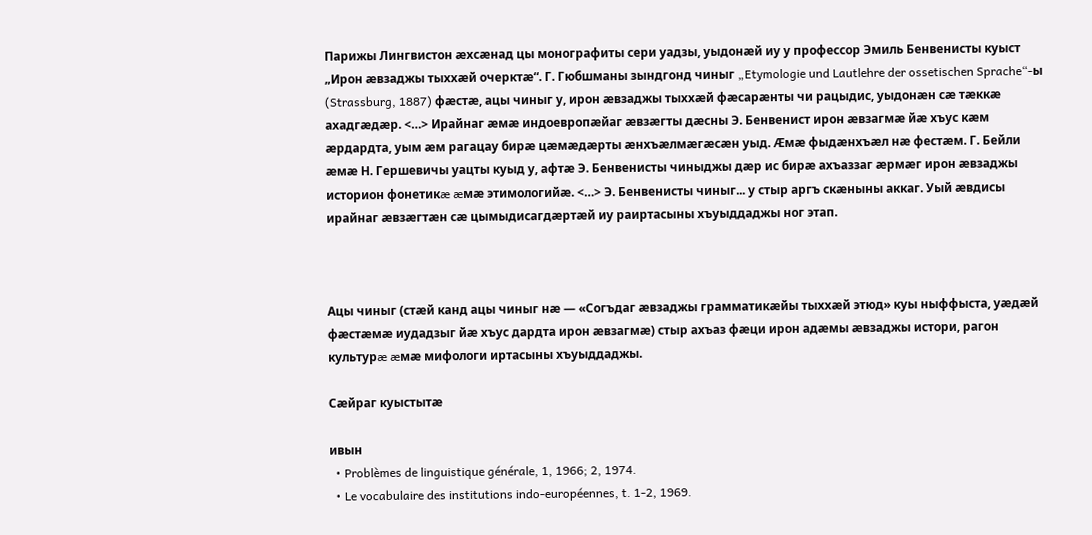Парижы Лингвистон æхсæнад цы монографиты сери уадзы, уыдонæй иу у профессор Эмиль Бенвенисты куыст „Ирон æвзаджы тыххæй очерктæ“. Г. Гюбшманы зындгонд чиныг „Etymologie und Lautlehre der ossetischen Sprache“-ы (Strassburg, 1887) фæстæ, ацы чиныг у, ирон æвзаджы тыххæй фæсарæнты чи рацыдис, уыдонæн сæ тæккæ ахадгæдæр. <…> Ирайнаг æмæ индоевропæйаг æвзæгты дæсны Э. Бенвенист ирон æвзагмæ йæ хъус кæм æрдардта, уым æм рагацау бирæ цæмæдæрты æнхъæлмæгæсæн уыд. Æмæ фыдæнхъæл нæ фестæм. Г. Бейли æмæ Н. Гершевичы уацты куыд у, афтæ Э. Бенвенисты чиныджы дæр ис бирæ ахъаззаг æрмæг ирон æвзаджы историон фонетикæ æмæ этимологийæ. <…> Э. Бенвенисты чиныг... у стыр аргъ скæныны аккаг. Уый æвдисы ирайнаг æвзæгтæн сæ цымыдисагдæртæй иу раиртасыны хъуыддаджы ног этап.



Ацы чиныг (стæй канд ацы чиныг нæ — «Согъдаг æвзаджы грамматикæйы тыххæй этюд» куы ныффыста, уæдæй фæстæмæ иудадзыг йæ хъус дардта ирон æвзагмæ) стыр ахъаз фæци ирон адæмы æвзаджы истори, рагон культурæ æмæ мифологи иртасыны хъуыддаджы.

Сæйраг куыстытæ

ивын
  • Problèmes de linguistique générale, 1, 1966; 2, 1974.
  • Le vocabulaire des institutions indo-européennes, t. 1-2, 1969.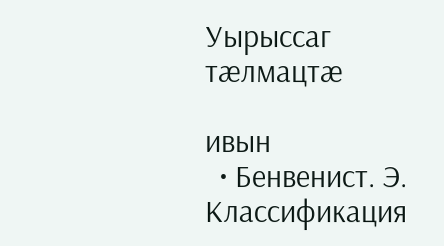Уырыссаг тæлмацтæ

ивын
  • Бенвенист. Э. Классификация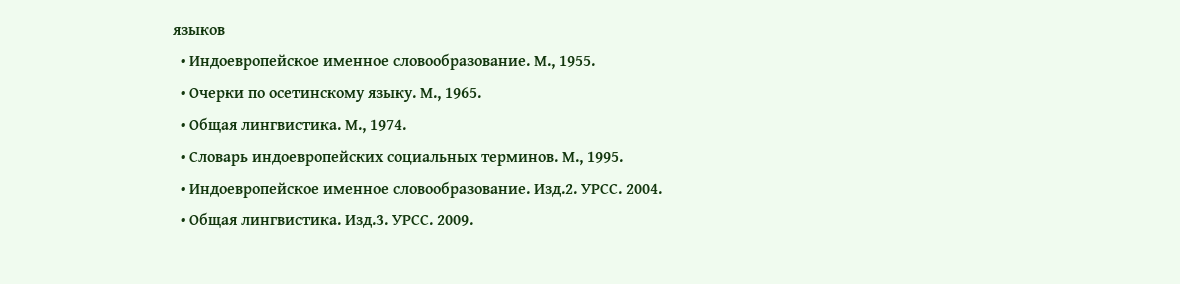языков
  • Индоевропейское именное словообразование. М., 1955.
  • Очерки по осетинскому языку. М., 1965.
  • Общая лингвистика. М., 1974.
  • Словарь индоевропейских социальных терминов. М., 1995.
  • Индоевропейское именное словообразование. Изд.2. УРСС. 2004.
  • Общая лингвистика. Изд.3. УРСС. 2009.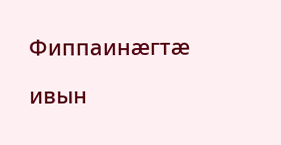Фиппаинæгтæ

ивын